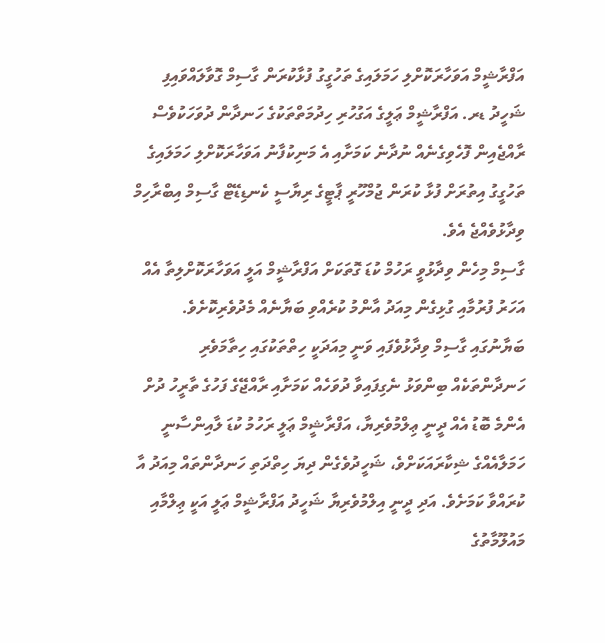އަފްރާޝީމް އަވަހާރަކޮށްލި ހަމަލައިގެ ތަހުގީގު ފުޅާކުރަން ގާސިމް ގޮވާލައްވައިފި
ޝަހީދު ޑރ. އަފްރާޝީމް ޢަލީގެ އަގުހުރި ހިދުމަތްތަކުގެ ހަނދާން ދުވަހަކުވެސް ރާއްޖެއިން ފޮހެވިގެނެއް ނުދާނެ ކަމަށާއި އެ މަނިކުފާނު އަވަހާރަކޮށްލި ހަމަލައިގެ ތަހުގީގު އިތުރަށް ފުޅާ ކުރަން ޖުމްހޫރީ ޕާޓީގެ ރިޔާސީ ކެނޑިޑޭޓް ގާސިމް އިބްރާހިމް ވިދާޅުވެއްޖެ އެވެ.
ގާސިމް މިހެން ވިދާޅުވީ ރަހުމް ކުޑަ ގޮތަކަށް އަފްރާޝީމް އަލީ އަވަހާރަކޮށްލިތާ އެއް އަހަރު ފުރުމާއި ގުޅިގެން މިއަދު އާންމު ކުރެއްވި ބަޔާނެއް މެދުވެރިކޮށެވެ.
ބަޔާނުގައި ގާސިމް ވިދާޅުވެފައި ވަނީ މިއަދަކީ ހިތްތަކުގައި ހިތާމަވެރި ހަނދާންތަކެއް ބިންވަޅު ނެގިފައިވާ ދުވަހެއް ކަމަށާއި ރާއްޖޭގެ ފަހުގެ ތާރީހު ދުށް އެންމެ ބޮޑު އެއް ދީނީ ޢިލްމުވެރިޔާ، އަފްރާޝީމް ޢަލީ ރަހުމު ކުޑަ ލާއިންސާނީ ހަމަލާއެއްގެ ޝިކާރައަކަށްވެ، ޝަހީދުވެގެން ދިޔަ ހިތްދަތި ހަނދާންތައް މިއަދު އާ ކުރައްވާ ކަމަށެވެ. އަދި ދީނީ އިލްމުވެރިޔާ ޝަހީދު އަފްރާޝީމް ޢަލީ އަކީ ޢިލްމާއި މައުލޫމާތުގެ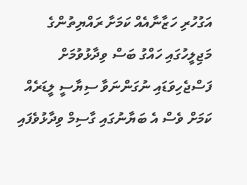އަގުހުރި ހަޒާނާއެއް ކަމަށާ ރައްޔިތުންގެ މަޖިލީހުގައި ހައްގު ބަސް ވިދާޅުވުމަށް ފަސްޖެހިވަޑައި ނުގަންނަވާ ސިޔާސީ ލީޑަރެއް ކަމަށް ވެސް އެ ބަޔާނުގައި ގާސިމް ވިދާޅުވެފައި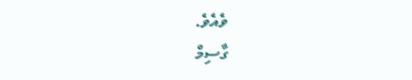ވެއެވެ.
ގާސިމް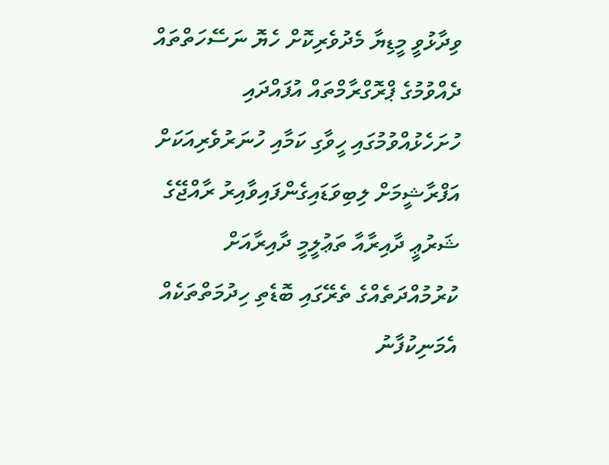ވިދާޅުވީ މީޑިޔާ މެދުވެރިކޮށް ހެޔޮ ނަސޭހަތްތައް ދެއްވުމުގެ ޕްރޮގްރާމްތައް އުފައްދައި ހުށަހެޅުއްވުމުގައި ހީވާގި ކަމާއި ހުނަރުވެރިއަކަށް އަފްރާޝީމަށް ލިބިވަޑައިގެންފައިވާއިރު ރާއްޖޭގެ ޝަރުޢީ ދާއިރާއާ ތަޢުލީމީ ދާއިރާއަށް ކުރުމުއްދަތެއްގެ ތެރޭގައި ބޮޑެތި ހިދުމަތްތަކެއް އެމަނިކުފާނު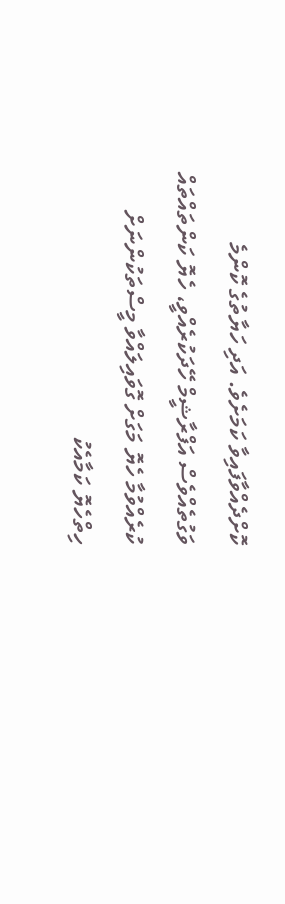ކޮށްދެއްވާފައިވާ ކަމަށެވެ. އަދި ހަޔާތުގެ ކޮންމެ ވަގުތެއްވެސް އަފްރާޝީމް ހޭދަކުރެއްވީ، ހެޔޮ ކަންތައްތައް ކުރެއްވުމާ ހެޔޮ މަގަށް ގޮވައިލައްވާ މީސްތަކުންނަށް ހިތްހެޔޮ ކަމާއެކު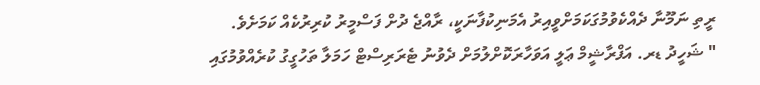ރީތި ނަމޫނާ ދެއްކެވުމުގަކަމަށްވީއިރު އެމަނިކުފާނަކީ، ރާއްޖެ ދުށް ފަސްމީރު ކުރިރުކެއް ކަމަށެވެ.
" ޝަހީދު ޑރ. އަފްރާޝީމް ޢަލީ އަވަހާރަކޮށްލުމަށް ދެވުނު ޓެރަރިސްޓް ހަމަލާ ތަހުގީގު ކުރެއްވުމުގައި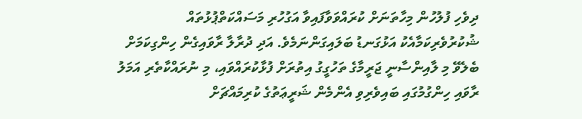ދިވެހި ފުލުހުން މިހާތަނަށް ކުރައްވަވާފައިވާ އަގުހުރި މަސައްކަތްޕުޅުތައް ޝުކުރުވެރިކަމާއެކު އަޅުގަނޑު ބަލައިގަންނަމެވެ. އަދި ދުރާލާ ރާވައިގެން ހިންގިކަމަށް ބެލެވޭ މި ލާއިންސާނީ ޖަރީމާގެ ތަހުގީގު އިތުރަށް ފުޅާކުރައްވައި، މި ނުރައްކާތެރި އަމަލު ރާވައި ހިންގުމުގައި ބައިވެރިވި އެންމެން ޝަރީޢަތުގެ ކުރިމައްޗަށް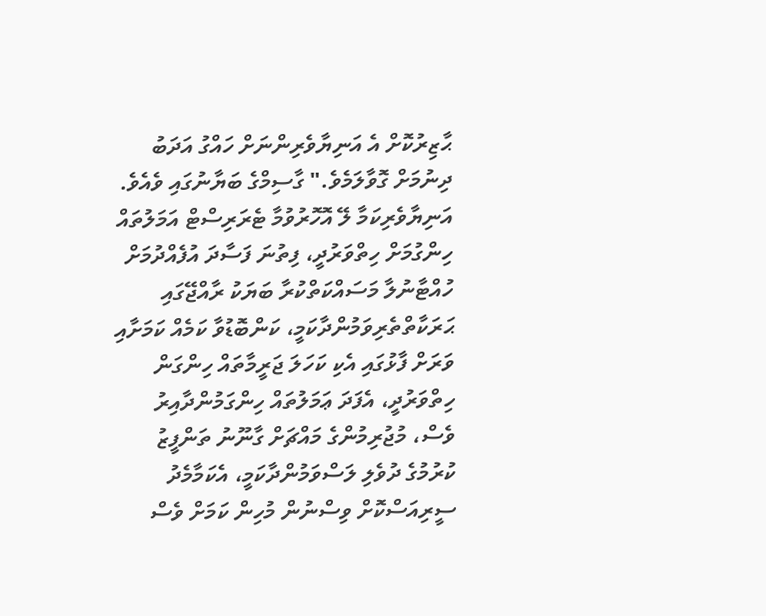ޙާޒިރުކޮށް އެ އަނިޔާވެރިންނަށް ހައްގު އަދަބު ދިނުމަށް ގޮވާލަމެވެ." ގާސިމްގެ ބަޔާނުގައި ވެއެވެ.
އަނިޔާވެރިކަމާ ލޭ އޮހޮރުވުމާ ޓެރަރިސްޓް އަމަލުތައް ހިންގުމަށް ހިތްވަރުދީ، ފިތުނަ ފަސާދަ އުފެއްދުމަށް ހުއްޓާނުލާ މަސައްކަތްކުރާ ބަޔަކު ރާއްޖޭގައި ޙަރަކާތްތެރިވަމުންދާކަމީ، ކަންބޮޑުވާ ކަމެއް ކަމަށާއި ވަރަށް ފާޅުގައި އެކި ކަހަލަ ޖަރީމާތައް ހިންގަން ހިތްވަރުދީ، އެފަދަ ޢަމަލުތައް ހިންގަމުންދާއިރު ވެސް، މުޖުރިމުންގެ މައްޗަށް ގާނޫނު ތަންފީޒު ކުރުމުގެ ދުވެލި ލަސްވަމުންދާކަމީ، އެކަމާމެދު ސީރިއަސްކޮށް ވިސްނުން މުހިން ކަމަށް ވެސް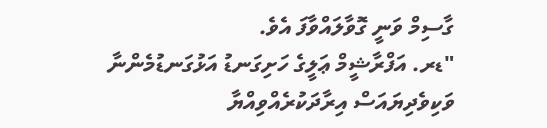ގާސިމް ވަނީ ގޮވާލައްވާފަ އެވެ.
"ޑރ. އަފްރާޝީމް ޢަލީގެ ހަށިގަނޑު އަޅުގަނޑުމެންނާ ވަކިވެދިޔައަސް އިރާދަކުރެއްވިއްޔާ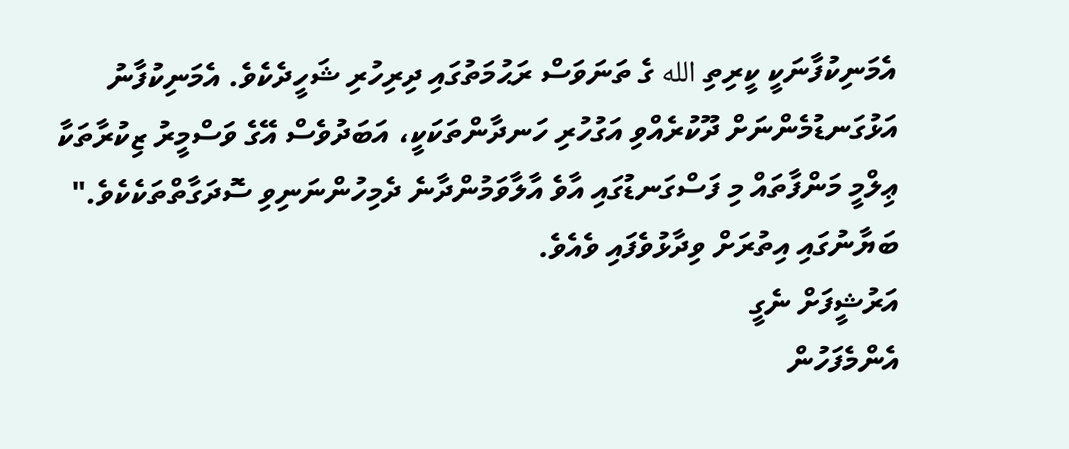އެމަނިކުފާނަކީ ކީރިތި الله ގެ ތަނަވަސް ރަޙުމަތުގައި ދިރިހުރި ޝަހީދެކެވެ. އެމަނިކުފާނު އަޅުގަނޑުމެންނަށް ދޫކުރެއްވި އަގުހުރި ހަނދާންތަކަކީ، އަބަދުވެސް އޭގެ ވަސްމީރު ޒިކުރާތަކާ ޢިލްމީ މަންފާތައް މި ފަސްގަނޑުގައި އާވެ އާލާވަމުންދާނެ ދެމިހުންނަނިވި ސޮދަގާތްތަކެކެވެ." ބަޔާނުގައި އިތުރަށް ވިދާޅުވެފައި ވެއެވެ.
އަރުޝީފަށް ނެގީ
އެންމެފަހުން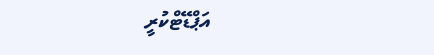އަޕްޑޭޓްކުރީ